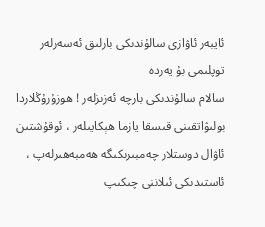ئايبەر ئاۋازى سالۇندىكى بارلىق ئەسەرلەر توپلىمى بۇ يەردە
سالام سالۇندىكى بارچە ئەزىزلەر ! ھوزۇرۇڭلاردا بولىۋاتقىنى قىسقا يازما ھېكايىلەر ، ئوقۇشتىن ئاۋال دوستلار چەمبىرىكىگە ھەمبەھىرلەپ ، ئاستىدىكى ئىلاننى چىكىپ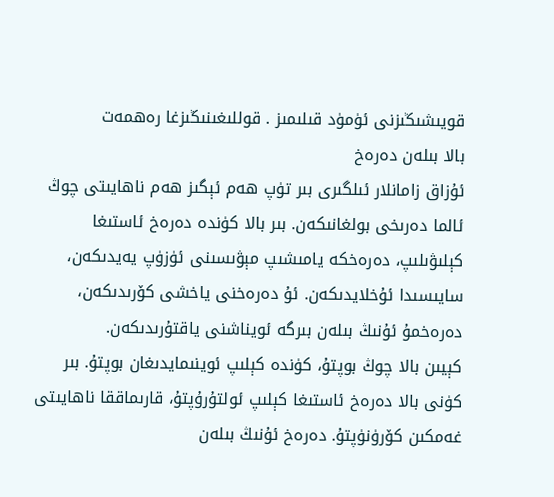قويىشىڭىزنى ئۈمۈد قىلىمىز . قوللىغىنىڭىزغا رەھمەت
بالا بىلەن دەرەخ
ئۇزاق زامانلار ئىلگىرى بىر تۈپ ھەم ئېگىز ھەم ناھايىتى چوڭ ئالما دەرىخى بولغانىكەن. بىر بالا كۈندە دەرەخ ئاستىغا كېلىۋىلىپ، دەرەخكە يامىشىپ مېۋىسىنى ئۈزۈپ يەيدىكەن، سايىسىدا ئۇخلايدىكەن. ئۇ دەرەخنى ياخشى كۆرىدىكەن، دەرەخمۇ ئۇنىڭ بىلەن بىرگە ئويناشنى ياقتۇرىدىكەن.
كېيىن بالا چوڭ بوپتۇ، كۈندە كېلىپ ئوينىمايدىغان بوپتۇ. بىر كۈنى بالا دەرەخ ئاستىغا كېلىپ ئولتۇرۇپتۇ، قارىماققا ناھايىتى غەمكىن كۆرۈنۈپتۇ. دەرەخ ئۇنىڭ بىلەن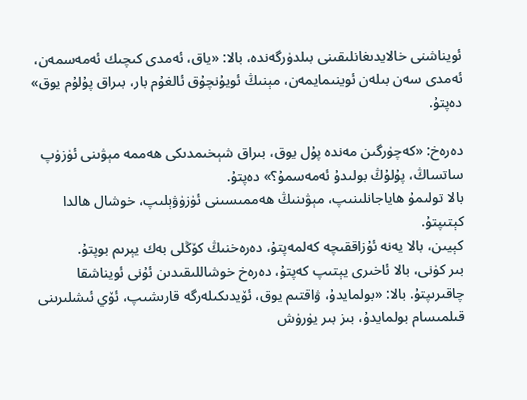ئويناشنى خالايدىغانلىقىنى بىلدۈرگەندە، بالا: «ياق، ئەمدى كىچىك ئەمەسمەن، ئەمدى سەن بىلەن ئوينىمايمەن، مېنىڭ ئويۇنچۇق ئالغۇم بار، بىراق پۇلۇم يوق» دەپتۇ.

دەرەخ: «كەچۈرگىن مەندە پۇل يوق، بىراق شېخىمدىكى ھەممە مېۋىنى ئۈزۈپ ساتساڭ، پۇلۇڭ بولىدۇ ئەمەسمۇ؟» دەپتۇ.
بالا تولىمۇ ھاياجانلىنىپ، مېۋىنىڭ ھەممىسىنى ئۈزۈۋېلىپ، خوشال ھالدا كېتىپتۇ.
كېيىن، بالا يەنە ئۇزاققىچە كەلمەپتۇ، دەرەخنىڭ كۆڭلى بەك يېرىم بوپتۇ.
بىر كۈنى، بالا ئاخىرى يېتىپ كەپتۇ، دەرەخ خوشاللىقىدىن ئۇنى ئويناشقا چاقىرىپتۇ. بالا: «بولمايدۇ، ۋاقتىم يوق، ئۆيدىكىلەرگە قارىشىپ، ئۆي ئىشلىرىنى قىلمىسام بولمايدۇ، بىز بىر يۈرۈش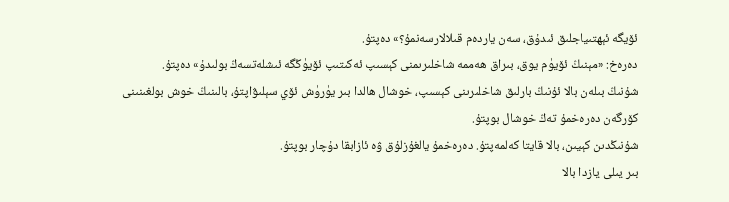ئۆيگە ئېھتىياجلىق ئىدۇق، سەن ياردەم قىلالارسەنمۇ؟» دەپتۇ.
دەرەخ: «مېنىڭ ئۆيۈم يوق، بىراق ھەممە شاخلىرىمنى كېسىپ ئەكىتىپ ئۆيۈڭگە ئىشلەتسەڭ بولىدۇ» دەپتۇ.
شۇنىڭ بىلەن بالا ئۇنىڭ بارلىق شاخلىرىنى كېسىپ، خوشال ھالدا بىر يۈرۈش ئۆي سېلىۋاپتۇ، بالىنىڭ خوش بولغىنىنى كۆرگەن دەرەخمۇ تەڭ خوشال بوپتۇ.
شۇنىڭدىن كېيىن، بالا قايتا كەلمەپتۇ. دەرەخمۇ يالغۇزلۇق ۋە ئازابقا دۇچار بوپتۇ.
بىر يىلى يازدا بالا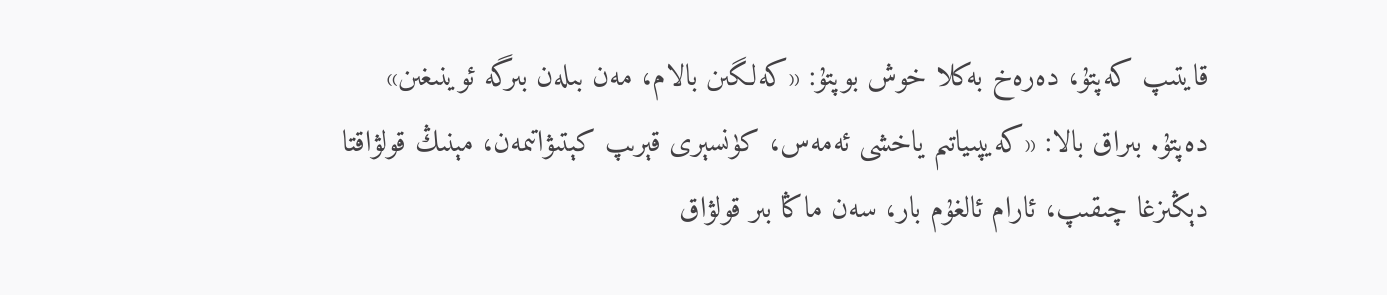قايتىپ كەپتۇ، دەرەخ بەكلا خوش بوپتۇ: «كەلگىن بالام، مەن بىلەن بىرگە ئوينىغىن» دەپتۇ. بىراق بالا: «كەيپىياتىم ياخشى ئەمەس، كۈنسېرى قېرىپ كېتىۋاتىمەن، مېنىڭ قولۋاقتا دېڭىزغا چىقىپ، ئارام ئالغۇم بار، سەن ماڭا بىر قولۋاق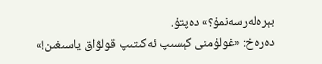بېرەلەرسەنمۇ؟» دەپتۇ.
دەرەخ: «غولۇمنى كېسىپ ئەكىتىپ قولۋاق ياسىغىن!»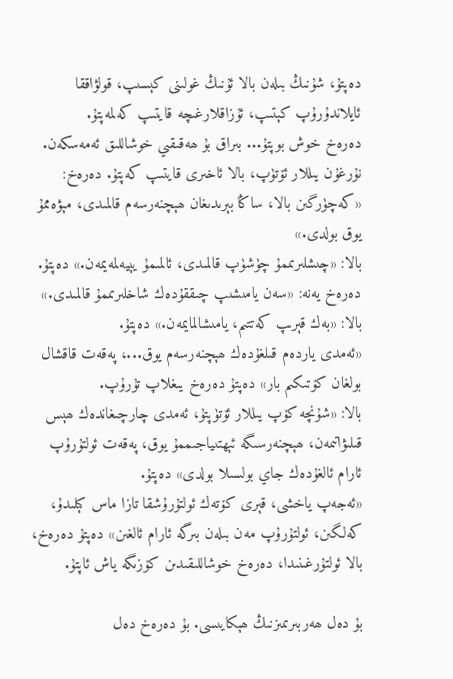دەپتۇ، شۇنىڭ بىلەن بالا ئۇنىڭ غولىنى كېسىپ، قولۋاققا ئايلاندۇرۇپ كېتىپ، ئۇزاقلارغىچە قايتىپ كەلمەپتۇ.
دەرەخ خوش بوپتۇ... بىراق بۇ ھەقىقىي خوشاللىق ئەمەسكەن. نۇرغۇن يىللار ئۆتۈپ، بالا ئاخىرى قايتىپ كەپتۇ. دەرەخ: «كەچۈرگىن بالا، ساڭا بېرىدىغان ھېچنەرسەم قالمىدى، مېۋەممۇ يوق بولدى.»
بالا: «چىشلىرىممۇ چۈشۈپ قالمىدى، ئالمىمۇ يېيەلمەيمەن.» دەپتۇ.
دەرەخ يەنە: «سەن يامىشىپ چىققۇدەك شاخلىرىممۇ قالمىدى.»
بالا: «بەك قېرىپ كەتتىم، يامىشالمايمەن.» دەپتۇ.
«ئەمدى ياردەم قىلغۇدەك ھېچنەرسەم يوق...، پەقەت قاقشال بولغان كۆتىكىم بار» دەپتۇ دەرەخ يىغلاپ تۇرۇپ.
بالا: «شۇنچە كۆپ يىللار ئۆتۈپتۇ، ئەمدى چارچىغاندەك ھېس قىلىۋاتىمەن، ھېچنەرسىگە ئېھتىياجىممۇ يوق، پەقەت ئولتۇرۇپ ئارام ئالغۇدەك جاي بولسىلا بولدى» دەپتۇ.
«ئەجەپ ياخشى، قېرى كۆتەك ئولتۇرۇشقا تازا ماس كېلىدۇ، كەلگىن، ئولتۇرۇپ مەن بىلەن بىرگە ئارام ئالغىن» دەپتۇ دەرەخ، بالا ئولتۇرغىنىدا، دەرەخ خوشاللىقىدىن كۆزىگە ياش ئاپتۇ.

بۇ دەل ھەربىرىمىزنىڭ ھېكايىسى. بۇ دەرەخ دەل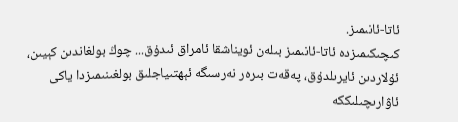ئاتا-ئانىمىز.
كىچىكىمىزدە ئاتا-ئانىمىز بىلەن ئويناشقا ئامراق ئىدۇق... چوڭ بولغاندىن كېيىن، ئۇلاردىن ئايرىلدۇق، پەقەت بىرەر نەرسىگە ئېھتىياجلىق بولغىنىمىزدا ياكى ئاۋارىچىلىككە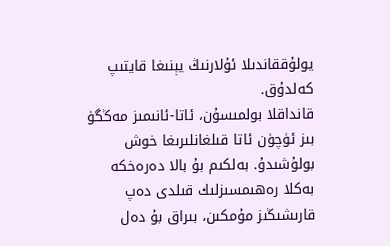يولۇققاندىلا ئۇلارنىڭ يېنىغا قايتىپ كەلدۇق.
قانداقلا بولمىسۇن، ئاتا-ئانىمىز مەڭگۈ بىز ئۈچۈن ئاتا قىلغانلىرىغا خوش بولۇشىدۇ. بەلكىم بۇ بالا دەرەخكە بەكلا رەھىمسىزلىك قىلدى دەپ قارىشىڭىز مۇمكىن، بىراق بۇ دەل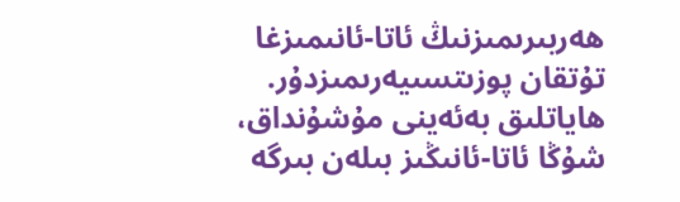ھەربىرىمىزنىڭ ئاتا-ئانىمىزغا تۇتقان پوزىتسىيەرىمىزدۇر.
ھاياتلىق بەئەينى مۇشۇنداق، شۇڭا ئاتا-ئانىڭىز بىلەن بىرگە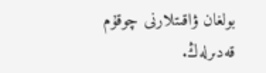بولغان ۋاقىتلارنى چوقۇم قەدىرلەڭ.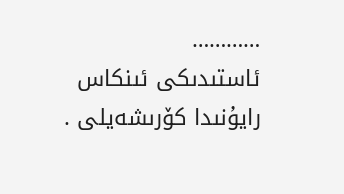…………
ئاستىدىكى ئىنكاس رايۇنىدا كۆرىشەيلى .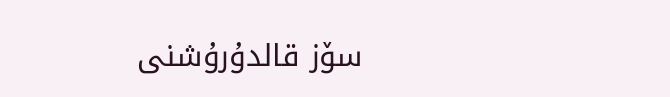سۆز قالدۇرۇشنى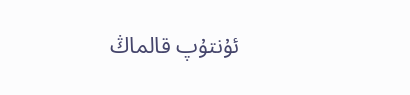ئۇنتۇپ قالماڭ